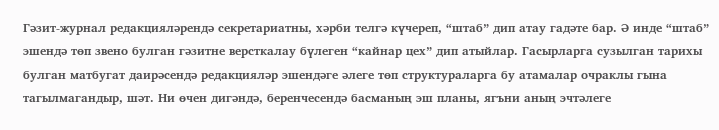Гәзит-журнал редакцияләрендә секретариатны, хәрби телгә күчереп, “штаб” дип атау гадәте бар. Ә инде “штаб” эшендә төп звено булган гәзитне версткалау бүлеген “кайнар цех” дип атыйлар. Гасырларга сузылган тарихы булган матбугат даирәсендә редакцияләр эшендәге әлеге төп структураларга бу атамалар очраклы гына тагылмагандыр, шәт. Ни өчен дигәндә, беренчесендә басманың эш планы, ягъни аның эчтәлеге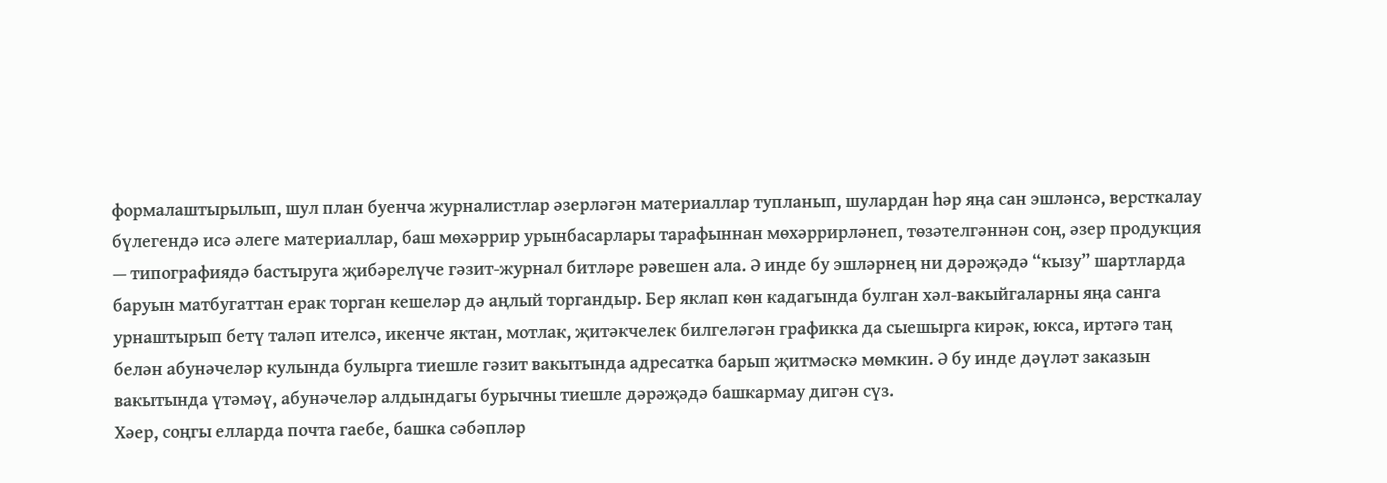формалаштырылып, шул план буенча журналистлар әзерләгән материаллар тупланып, шулардан һәр яңа сан эшләнсә, версткалау бүлегендә исә әлеге материаллар, баш мөхәррир урынбасарлары тарафыннан мөхәррирләнеп, төзәтелгәннән соң, әзер продукция — типографиядә бастыруга җибәрелүче гәзит-журнал битләре рәвешен ала. Ә инде бу эшләрнең ни дәрәҗәдә “кызу” шартларда баруын матбугаттан ерак торган кешеләр дә аңлый торгандыр. Бер яклап көн кадагында булган хәл-вакыйгаларны яңа санга урнаштырып бетү таләп ителсә, икенче яктан, мотлак, җитәкчелек билгеләгән графикка да сыешырга кирәк, юкса, иртәгә таң белән абунәчеләр кулында булырга тиешле гәзит вакытында адресатка барып җитмәскә мөмкин. Ә бу инде дәүләт заказын вакытында үтәмәү, абунәчеләр алдындагы бурычны тиешле дәрәҗәдә башкармау дигән сүз.
Хәер, соңгы елларда почта гаебе, башка сәбәпләр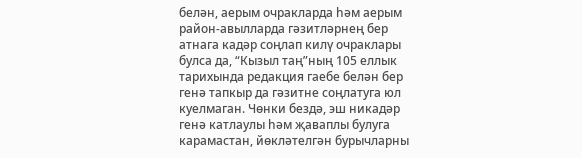белән, аерым очракларда һәм аерым район-авылларда гәзитләрнең бер атнага кадәр соңлап килү очраклары булса да, “Кызыл таң”ның 105 еллык тарихында редакция гаебе белән бер генә тапкыр да гәзитне соңлатуга юл куелмаган. Чөнки бездә, эш никадәр генә катлаулы һәм җаваплы булуга карамастан, йөкләтелгән бурычларны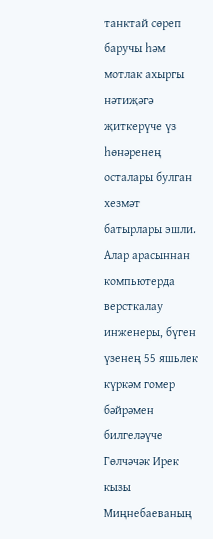танктай сөреп баручы һәм мотлак ахыргы нәтиҗәгә җиткерүче үз һөнәренең осталары булган хезмәт батырлары эшли. Алар арасыннан компьютерда версткалау инженеры, бүген үзенең 55 яшьлек күркәм гомер бәйрәмен билгеләүче Гөлчәчәк Ирек кызы Миңнебаеваның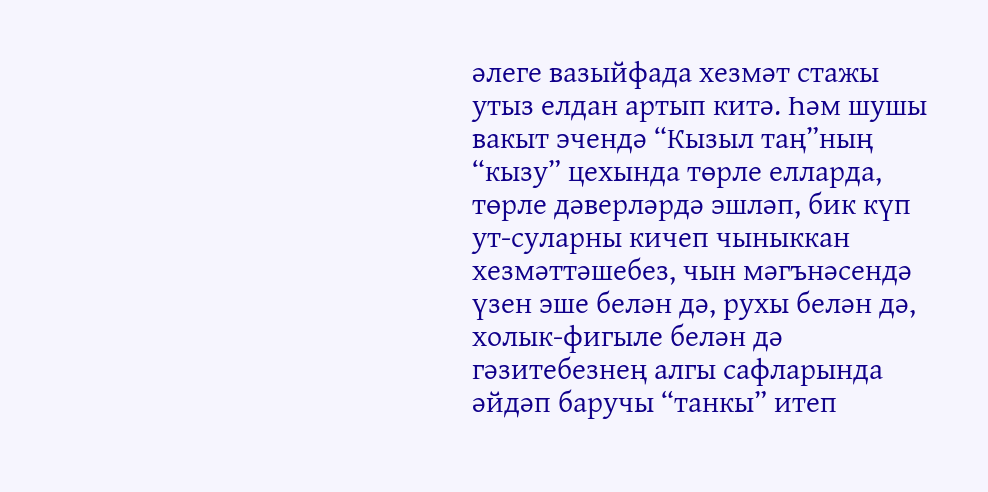әлеге вазыйфада хезмәт стажы утыз елдан артып китә. Һәм шушы вакыт эчендә “Кызыл таң”ның “кызу” цехында төрле елларда, төрле дәверләрдә эшләп, бик күп ут-суларны кичеп чыныккан хезмәттәшебез, чын мәгънәсендә үзен эше белән дә, рухы белән дә, холык-фигыле белән дә гәзитебезнең алгы сафларында әйдәп баручы “танкы” итеп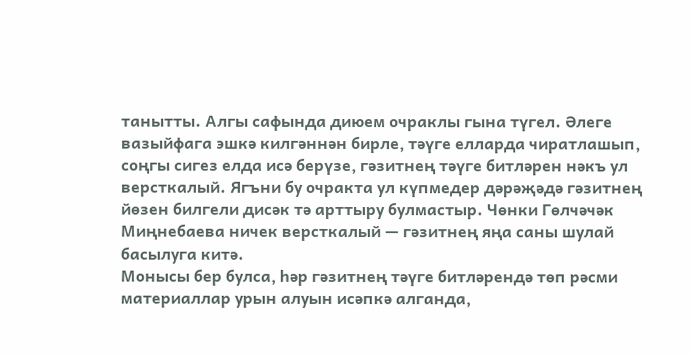танытты. Алгы сафында диюем очраклы гына түгел. Әлеге вазыйфага эшкә килгәннән бирле, тәүге елларда чиратлашып, соңгы сигез елда исә берүзе, гәзитнең тәүге битләрен нәкъ ул версткалый. Ягъни бу очракта ул күпмедер дәрәҗәдә гәзитнең йөзен билгели дисәк тә арттыру булмастыр. Чөнки Гөлчәчәк Миңнебаева ничек версткалый — гәзитнең яңа саны шулай басылуга китә.
Монысы бер булса, һәр гәзитнең тәүге битләрендә төп рәсми материаллар урын алуын исәпкә алганда,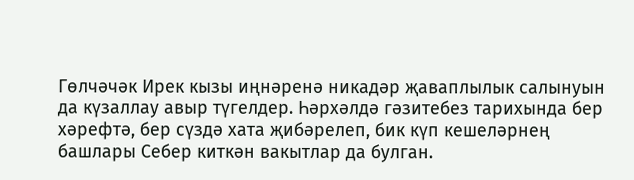Гөлчәчәк Ирек кызы иңнәренә никадәр җаваплылык салынуын да күзаллау авыр түгелдер. Һәрхәлдә гәзитебез тарихында бер хәрефтә, бер сүздә хата җибәрелеп, бик күп кешеләрнең башлары Себер киткән вакытлар да булган.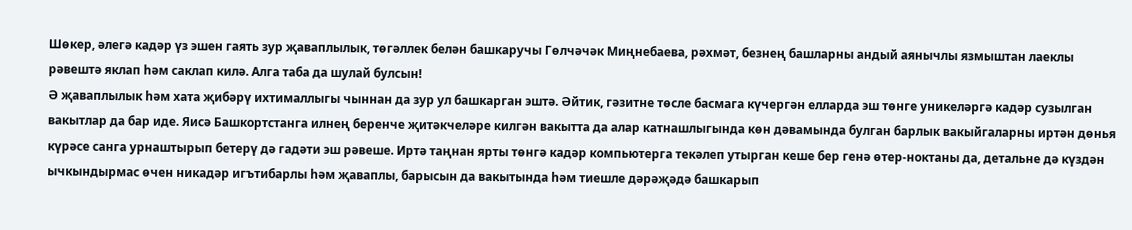Шөкер, әлегә кадәр үз эшен гаять зур җаваплылык, төгәллек белән башкаручы Гөлчәчәк Миңнебаева, рәхмәт, безнең башларны андый аянычлы язмыштан лаеклы рәвештә яклап һәм саклап килә. Алга таба да шулай булсын!
Ә җаваплылык һәм хата җибәрү ихтималлыгы чыннан да зур ул башкарган эштә. Әйтик, гәзитне төсле басмага күчергән елларда эш төнге уникеләргә кадәр сузылган вакытлар да бар иде. Яисә Башкортстанга илнең беренче җитәкчеләре килгән вакытта да алар катнашлыгында көн дәвамында булган барлык вакыйгаларны иртән дөнья күрәсе санга урнаштырып бетерү дә гадәти эш рәвеше. Иртә таңнан ярты төнгә кадәр компьютерга текәлеп утырган кеше бер генә өтер-ноктаны да, детальне дә күздән ычкындырмас өчен никадәр игътибарлы һәм җаваплы, барысын да вакытында һәм тиешле дәрәҗәдә башкарып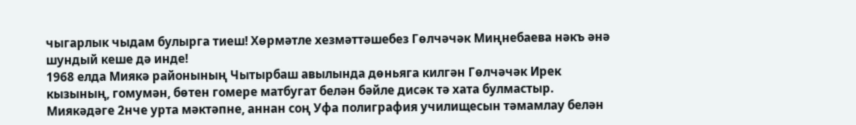чыгарлык чыдам булырга тиеш! Хөрмәтле хезмәттәшебез Гөлчәчәк Миңнебаева нәкъ әнә шундый кеше дә инде!
1968 елда Миякә районының Чытырбаш авылында дөньяга килгән Гөлчәчәк Ирек кызының, гомумән, бөтен гомере матбугат белән бәйле дисәк тә хата булмастыр. Миякәдәге 2нче урта мәктәпне, аннан соң Уфа полиграфия училищесын тәмамлау белән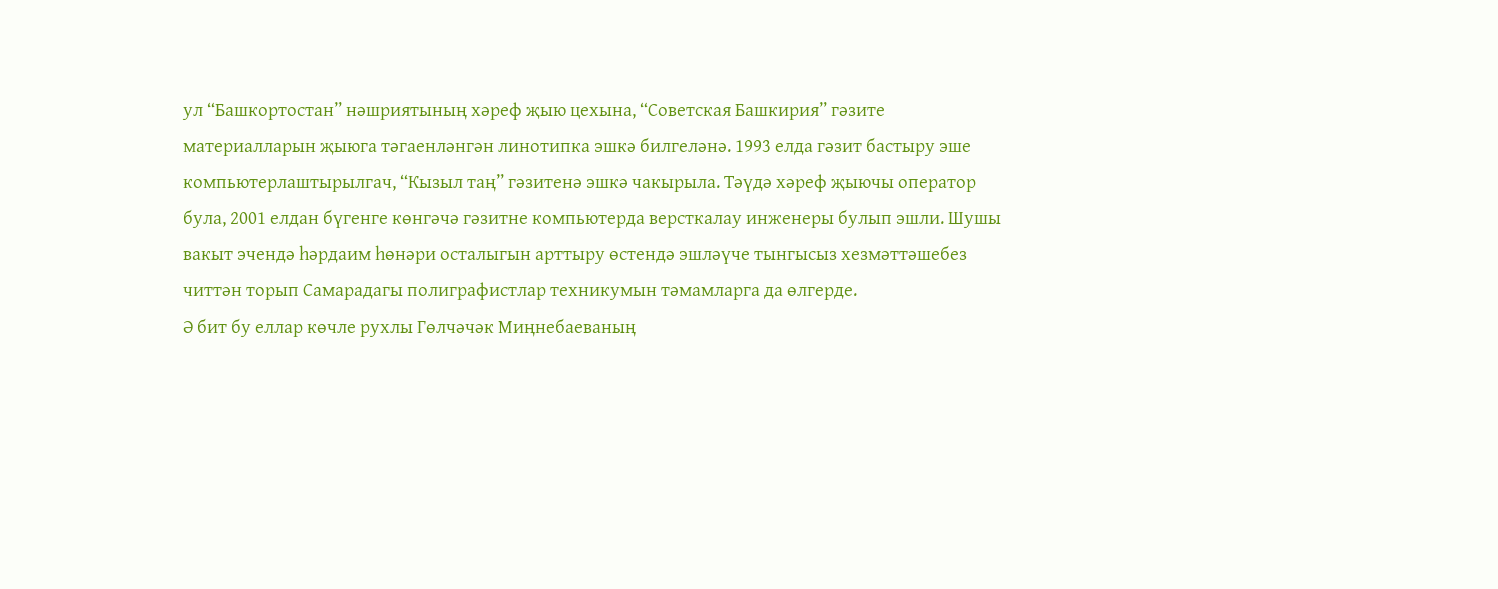ул “Башкортостан” нәшриятының хәреф җыю цехына, “Советская Башкирия” гәзите материалларын җыюга тәгаенләнгән линотипка эшкә билгеләнә. 1993 елда гәзит бастыру эше компьютерлаштырылгач, “Кызыл таң” гәзитенә эшкә чакырыла. Тәүдә хәреф җыючы оператор була, 2001 елдан бүгенге көнгәчә гәзитне компьютерда версткалау инженеры булып эшли. Шушы вакыт эчендә һәрдаим һөнәри осталыгын арттыру өстендә эшләүче тынгысыз хезмәттәшебез читтән торып Самарадагы полиграфистлар техникумын тәмамларга да өлгерде.
Ә бит бу еллар көчле рухлы Гөлчәчәк Миңнебаеваның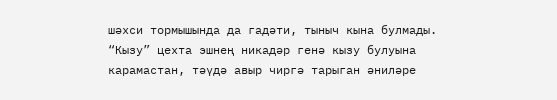шәхси тормышында да гадәти, тыныч кына булмады. “Кызу” цехта эшнең никадәр генә кызу булуына карамастан, тәүдә авыр чиргә тарыган әниләре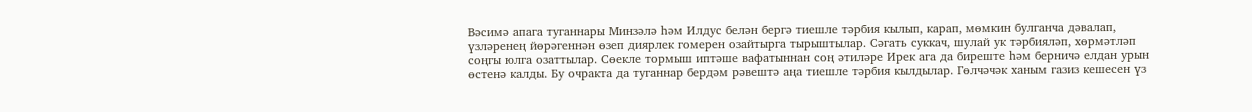Вәсимә апага туганнары Минзәлә һәм Илдус белән бергә тиешле тәрбия кылып, карап, мөмкин булганча дәвалап, үзләренең йөрәгеннән өзеп диярлек гомерен озайтырга тырыштылар. Сәгать суккач, шулай ук тәрбияләп, хөрмәтләп соңгы юлга озаттылар. Сөекле тормыш иптәше вафатыннан соң әтиләре Ирек ага да биреште һәм берничә елдан урын өстенә калды. Бу очракта да туганнар бердәм рәвештә аңа тиешле тәрбия кылдылар. Гөлчәчәк ханым газиз кешесен үз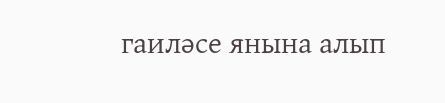гаиләсе янына алып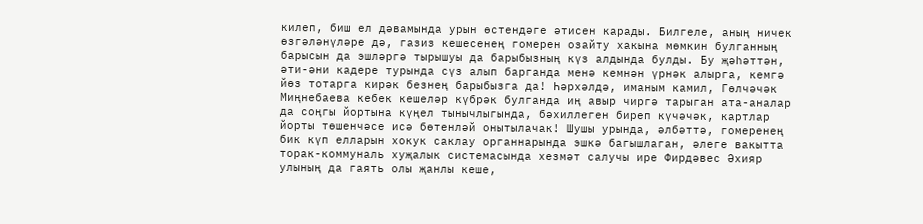килеп, биш ел дәвамында урын өстендәге әтисен карады. Билгеле, аның ничек өзгәләнүләре дә, газиз кешесенең гомерен озайту хакына мөмкин булганның барысын да эшләргә тырышуы да барыбызның күз алдында булды. Бу җәһәттән, әти-әни кадере турында сүз алып барганда менә кемнән үрнәк алырга, кемгә йөз тотарга кирәк безнең барыбызга да! Һәрхәлдә, иманым камил, Гөлчәчәк Миңнебаева кебек кешеләр күбрәк булганда иң авыр чиргә тарыган ата-аналар да соңгы йортына күңел тынычлыгында, бәхиллеген биреп күчәчәк, картлар йорты төшенчәсе исә бөтенләй онытылачак! Шушы урында, әлбәттә, гомеренең бик күп елларын хокук саклау органнарында эшкә багышлаган, әлеге вакытта торак-коммуналь хуҗалык системасында хезмәт салучы ире Фирдәвес Әхияр улының да гаять олы җанлы кеше,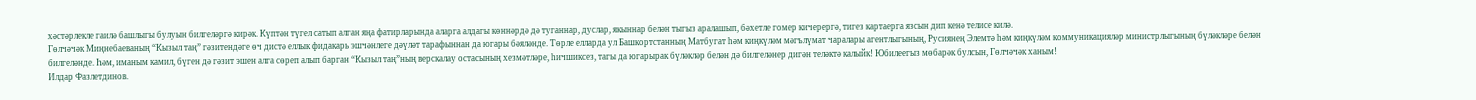хәстәрлекле гаилә башлыгы булуын билгеләргә кирәк. Күптән түгел сатып алган яңа фатирларында аларга алдагы көннәрдә дә туганнар, дуслар, якыннар белән тыгыз аралашып, бәхетле гомер кичерергә, тигез картаерга язсын дип кенә телисе килә.
Гөлчәчәк Миңнебаеваның “Кызыл таң” гәзитендәге өч дистә еллык фидакарь эшчәнлеге дәүләт тарафыннан да югары бәяләнде. Төрле елларда ул Башкортстанның Матбугат һәм киңкүләм мәгълүмат чаралары агентлыгының, Русиянең Элемтә һәм киңкүләм коммуникацияләр министрлыгының бүләкләре белән билгеләнде. Һәм, иманым камил, бүген дә гәзит эшен алга сөреп алып барган “Кызыл таң”ның верскалау остасының хезмәтләре, һичшиксез, тагы да югарырак бүләкләр белән дә билгеләнер дигән теләктә калыйк! Юбилеегыз мөбарәк булсын, Гөлчәчәк ханым!
Илдар Фазлетдинов.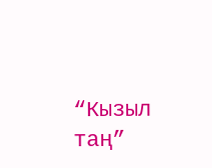“Кызыл таң”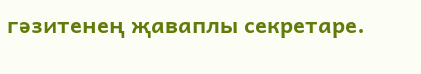гәзитенең җаваплы секретаре.